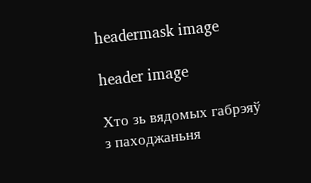headermask image

header image

Хто зь вядомых габрэяў з паходжаньня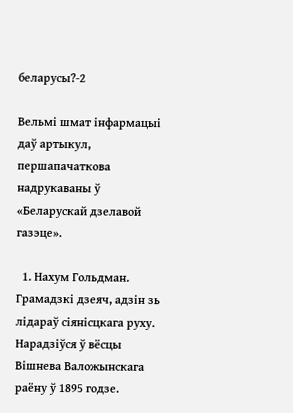беларусы?-2

Вельмі шмат інфармацыі даў артыкул, першапачаткова надрукаваны ў «Беларускай дзелавой газэце».

  1. Нахум Гольдман. Грамадзкі дзеяч, адзін зь лідараў сіянісцкага руху. Нарадзіўся ў вёсцы Вішнева Валожынскага раёну ў 1895 годзе.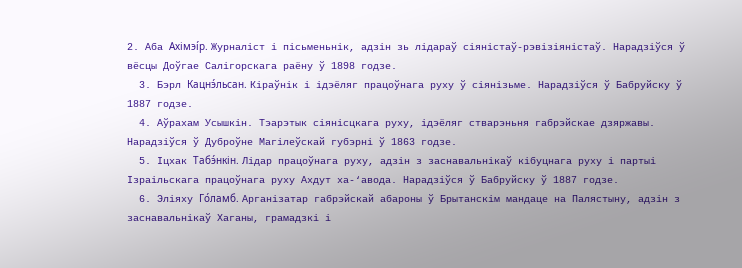2. Аба Ахімэі́р. Журналіст і пісьменьнік, адзін зь лідараў сіяністаў-рэвізіяністаў. Нарадзіўся ў вёсцы Доўгае Салігорскага раёну ў 1898 годзе.
  3. Бэрл Кацнэ́льсан. Кіраўнік і ідэёляг працоўнага руху ў сіянізьме. Нарадзіўся ў Бабруйску ў 1887 годзе.
  4. Аўрахам Усышкін. Тэарэтык сіянісцкага руху, ідэёляг стварэньня габрэйскае дзяржавы. Нарадзіўся ў Дуброўне Магілеўскай губэрні ў 1863 годзе.
  5. Іцхак Табэ́нкін. Лідар працоўнага руху, адзін з заснавальнікаў кібуцнага руху і партыі Ізраільскага працоўнага руху Ахдут ха-‘авода. Нарадзіўся ў Бабруйску ў 1887 годзе.
  6. Эліяху Го́ламб. Арганізатар габрэйскай абароны ў Брытанскім мандаце на Палястыну, адзін з заснавальнікаў Хаганы, грамадзкі і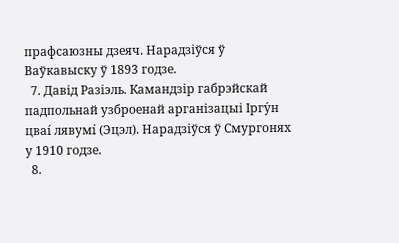прафсаюзны дзеяч. Нарадзіўся ў Ваўкавыску ў 1893 годзе.
  7. Давід Разіэль. Камандзір габрэйскай падпольнай узброенай арганізацыі Іргу́н цваі́ лявумі́ (Эцэл). Нарадзіўся ў Смургонях у 1910 годзе.
  8.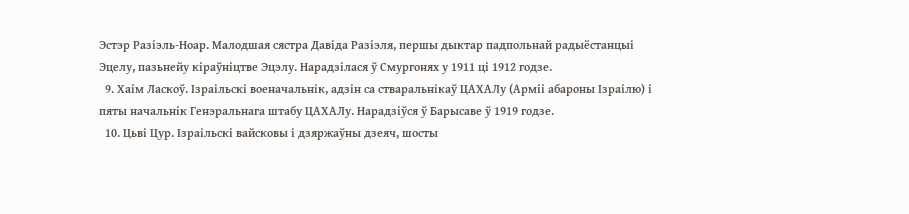Эстэр Разіэль-Ноар. Малодшая сястра Давіда Разіэля, першы дыктар падпольнай радыёстанцыі Эцелу, пазьнейу кіраўніцтве Эцэлу. Нарадзілася ў Смургонях у 1911 ці 1912 годзе.
  9. Хаім Ласкоў. Ізраільскі военачальнік, адзін са стваральнікаў ЦАХАЛу (Арміі абароны Ізраілю) і пяты начальнік Генэральнага штабу ЦАХАЛу. Нарадзіўся ў Барысаве ў 1919 годзе.
  10. Цьві Цур. Ізраільскі вайсковы і дзяржаўны дзеяч, шосты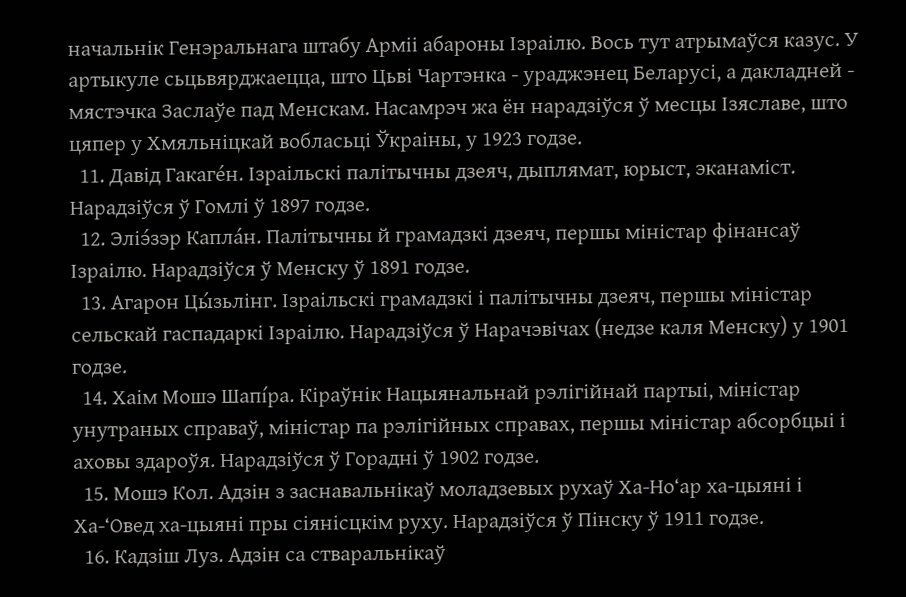начальнік Генэральнага штабу Арміі абароны Ізраілю. Вось тут атрымаўся казус. У артыкуле сьцьвярджаецца, што Цьві Чартэнка - ураджэнец Беларусі, а дакладней - мястэчка Заслаўе пад Менскам. Насамрэч жа ён нарадзіўся ў месцы Ізяславе, што цяпер у Хмяльніцкай вобласьці Ўкраіны, у 1923 годзе.
  11. Давід Гакаге́н. Ізраільскі палітычны дзеяч, дыплямат, юрыст, эканаміст. Нарадзіўся ў Гомлі ў 1897 годзе.
  12. Эліэ́зэр Капла́н. Палітычны й грамадзкі дзеяч, першы міністар фінансаў Ізраілю. Нарадзіўся ў Менску ў 1891 годзе.
  13. Агарон Цы́зьлінг. Ізраільскі грамадзкі і палітычны дзеяч, першы міністар сельскай гаспадаркі Ізраілю. Нарадзіўся ў Нарачэвічах (недзе каля Менску) у 1901 годзе.
  14. Хаім Мошэ Шапі́ра. Кіраўнік Нацыянальнай рэлігійнай партыі, міністар унутраных справаў, міністар па рэлігійных справах, першы міністар абсорбцыі і аховы здароўя. Нарадзіўся ў Горадні ў 1902 годзе.
  15. Мошэ Кол. Адзін з заснавальнікаў моладзевых рухаў Ха-Но‘ар ха-цыяні і Ха-‘Овед ха-цыяні пры сіянісцкім руху. Нарадзіўся ў Пінску ў 1911 годзе.
  16. Кадзіш Луз. Адзін са стваральнікаў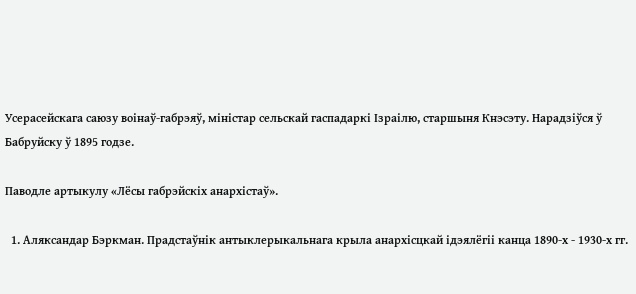Усерасейскага саюзу воінаў-габрэяў, міністар сельскай гаспадаркі Ізраілю, старшыня Кнэсэту. Нарадзіўся ў Бабруйску ў 1895 годзе.

Паводле артыкулу «Лёсы габрэйскіх анархістаў».

  1. Аляксандар Бэркман. Прадстаўнік антыклерыкальнага крыла анархісцкай ідэялёгіі канца 1890-х - 1930-х гг.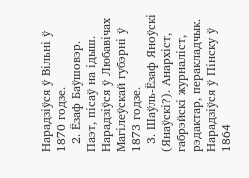Нарадзіўся ў Вільні ў 1870 годзе.
  2. Ёзаф Баўшовэр. Паэт, пісаў на ідыш. Нарадзіўся ў Любавічах Магілеўскай губэрні ў 1873 годзе.
  3. Шаўль-Ёзаф Яноўскі (Янаўскі?). Анархіст, габрэйскі журналіст, рэдактар, перакладчык. Нарадзіўся ў Пінску ў 1864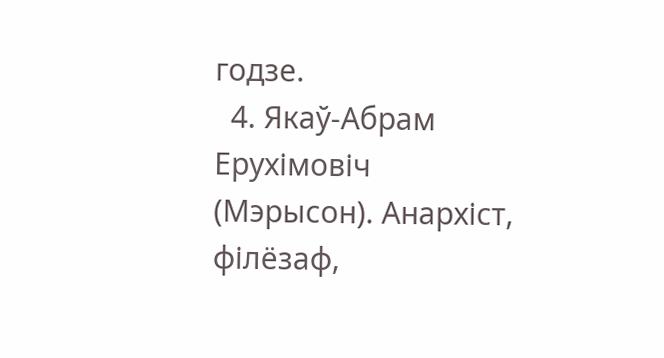годзе.
  4. Якаў-Абрам Ерухімовіч (Мэрысон). Анархіст, філёзаф,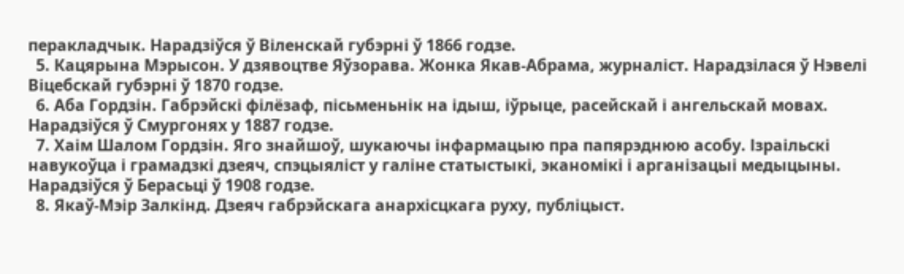перакладчык. Нарадзіўся ў Віленскай губэрні ў 1866 годзе.
  5. Кацярына Мэрысон. У дзявоцтве Яўзорава. Жонка Якав-Абрама, журналіст. Нарадзілася ў Нэвелі Віцебскай губэрні ў 1870 годзе.
  6. Аба Гордзін. Габрэйскі філёзаф, пісьменьнік на ідыш, іўрыце, расейскай і ангельскай мовах. Нарадзіўся ў Смургонях у 1887 годзе.
  7. Хаім Шалом Гордзін. Яго знайшоў, шукаючы інфармацыю пра папярэднюю асобу. Ізраільскі навукоўца і грамадзкі дзеяч, спэцыяліст у галіне статыстыкі, эканомікі і арганізацыі медыцыны. Нарадзіўся ў Берасьці ў 1908 годзе.
  8. Якаў-Мэір Залкінд. Дзеяч габрэйскага анархісцкага руху, публіцыст.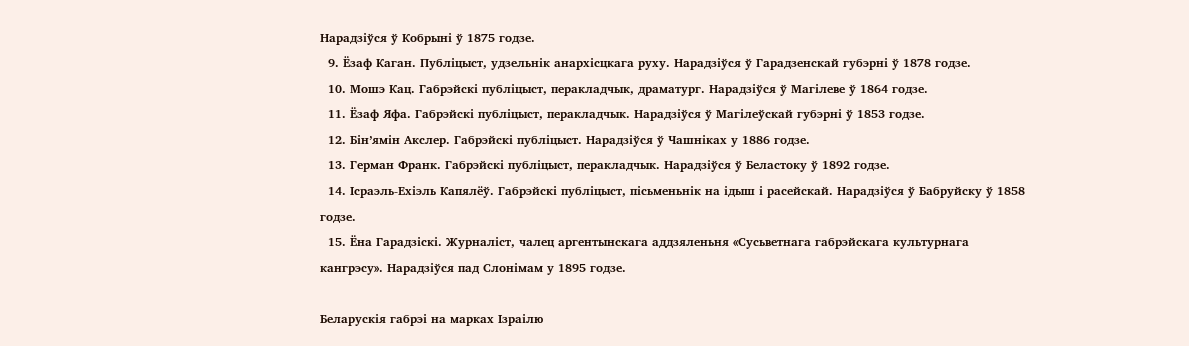Нарадзіўся ў Кобрыні ў 1875 годзе.
  9. Ёзаф Каган. Публіцыст, удзельнік анархісцкага руху. Нарадзіўся ў Гарадзенскай губэрні ў 1878 годзе.
  10. Мошэ Кац. Габрэйскі публіцыст, перакладчык, драматург. Нарадзіўся ў Магілеве ў 1864 годзе.
  11. Ёзаф Яфа. Габрэйскі публіцыст, перакладчык. Нарадзіўся ў Магілеўскай губэрні ў 1853 годзе.
  12. Бін’ямін Акслер. Габрэйскі публіцыст. Нарадзіўся ў Чашніках у 1886 годзе.
  13. Герман Франк. Габрэйскі публіцыст, перакладчык. Нарадзіўся ў Беластоку ў 1892 годзе.
  14. Ісраэль-Ехіэль Капялёў. Габрэйскі публіцыст, пісьменьнік на ідыш і расейскай. Нарадзіўся ў Бабруйску ў 1858 годзе.
  15. Ёна Гарадзіскі. Журналіст, чалец аргентынскага аддзяленьня «Сусьветнага габрэйскага культурнага кангрэсу». Нарадзіўся пад Слонімам у 1895 годзе.

Беларускія габрэі на марках Ізраілю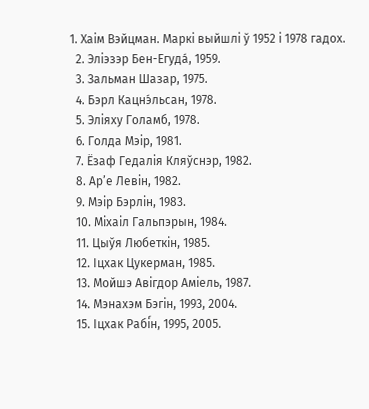1. Хаім Вэйцман. Маркі выйшлі ў 1952 і 1978 гадох.
  2. Эліэзэр Бен-Егуда́, 1959.
  3. Зальман Шазар, 1975.
  4. Бэрл Кацнэ́льсан, 1978.
  5. Эліяху Голамб, 1978.
  6. Голда Мэір, 1981.
  7. Ёзаф Гедалія Кляўснэр, 1982.
  8. Ар’е Левін, 1982.
  9. Мэір Бэрлін, 1983.
  10. Міхаіл Гальпэрын, 1984.
  11. Цыўя Любеткін, 1985.
  12. Іцхак Цукерман, 1985.
  13. Мойшэ Авігдор Аміель, 1987.
  14. Мэнахэм Бэгін, 1993, 2004.
  15. Іцхак Рабі́н, 1995, 2005.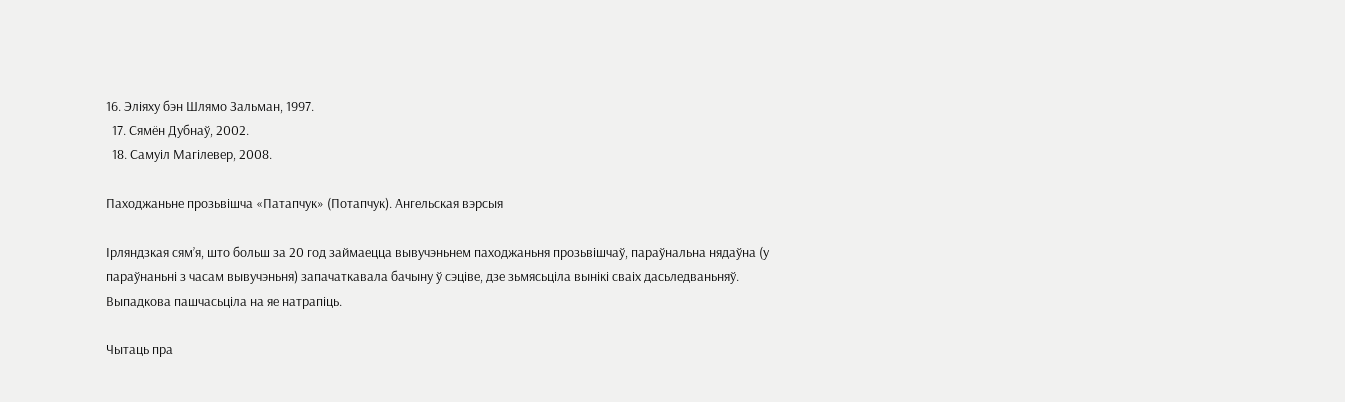16. Эліяху бэн Шлямо Зальман, 1997.
  17. Сямён Дубнаў, 2002.
  18. Самуіл Магілевер, 2008.

Паходжаньне прозьвішча «Патапчук» (Потапчук). Ангельская вэрсыя

Ірляндзкая сям’я, што больш за 20 год займаецца вывучэньнем паходжаньня прозьвішчаў, параўнальна нядаўна (у параўнаньні з часам вывучэньня) запачаткавала бачыну ў сэціве, дзе зьмясьціла вынікі сваіх дасьледваньняў. Выпадкова пашчасьціла на яе натрапіць.

Чытаць пра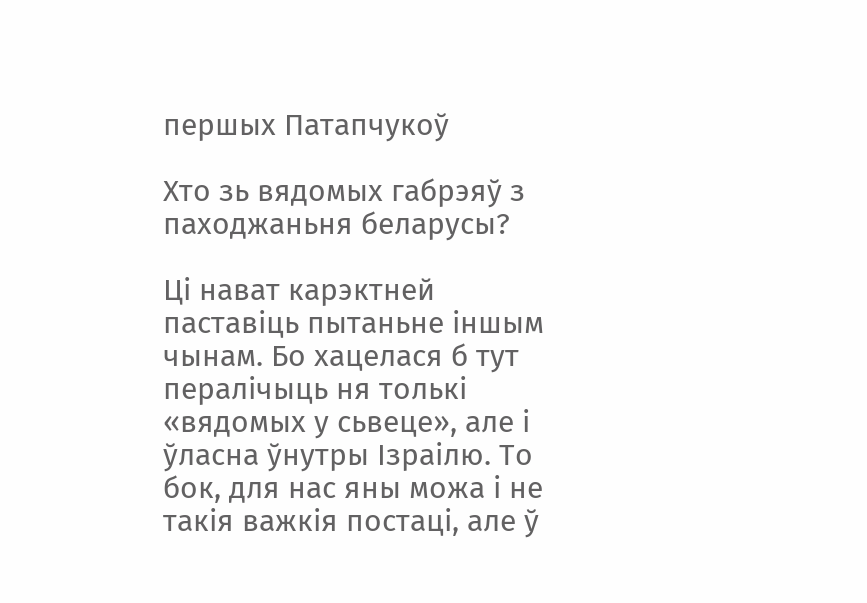першых Патапчукоў

Хто зь вядомых габрэяў з паходжаньня беларусы?

Ці нават карэктней паставіць пытаньне іншым чынам. Бо хацелася б тут пералічыць ня толькі «вядомых у сьвеце», але і ўласна ўнутры Ізраілю. То бок, для нас яны можа і не такія важкія постаці, але ў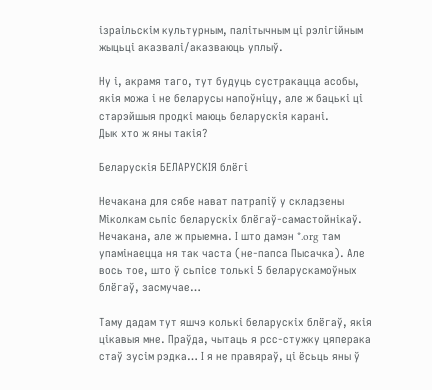ізраільскім культурным, палітычным ці рэлігійным жыцьці аказвалі/аказваюць уплыў.

Ну і, акрамя таго, тут будуць сустракацца асобы, якія можа і не беларусы напоўніцу, але ж бацькі ці старэйшыя продкі маюць беларускія карані.
Дык хто ж яны такія?

Беларускія БЕЛАРУСКІЯ блёгі

Нечакана для сябе нават патрапіў у складзены Міколкам сьпіс беларускіх блёгаў-самастойнікаў. Нечакана, але ж прыемна. І што дамэн *.org там упамінаецца ня так часта (не-папса Пысачка). Але вось тое, што ў сьпісе толькі 5 беларускамоўных блёгаў, засмучае…

Таму дадам тут яшчэ колькі беларускіх блёгаў, якія цікавыя мне. Праўда, чытаць я рсс-стужку цяперака стаў зусім рэдка… І я не правяраў, ці ёсьць яны ў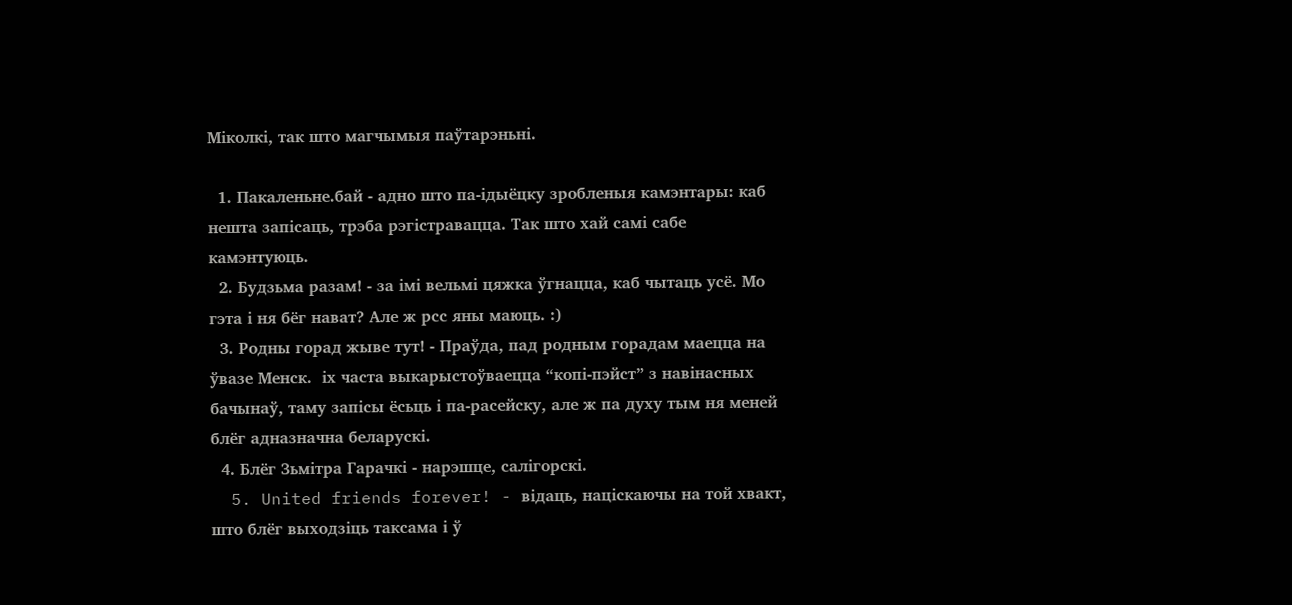Міколкі, так што магчымыя паўтарэньні.

  1. Пакаленьне.бай - адно што па-ідыёцку зробленыя камэнтары: каб нешта запісаць, трэба рэгістравацца. Так што хай самі сабе камэнтуюць.
  2. Будзьма разам! - за імі вельмі цяжка ўгнацца, каб чытаць усё. Мо гэта і ня бёг нават? Але ж рсс яны маюць. :)
  3. Родны горад жыве тут! - Праўда, пад родным горадам маецца на ўвазе Менск.  іх часта выкарыстоўваецца “копі-пэйст” з навінасных бачынаў, таму запісы ёсьць і па-расейску, але ж па духу тым ня меней блёг адназначна беларускі.
  4. Блёг Зьмітра Гарачкі - нарэшце, салігорскі.
  5. United friends forever! - відаць, націскаючы на той хвакт, што блёг выходзіць таксама і ў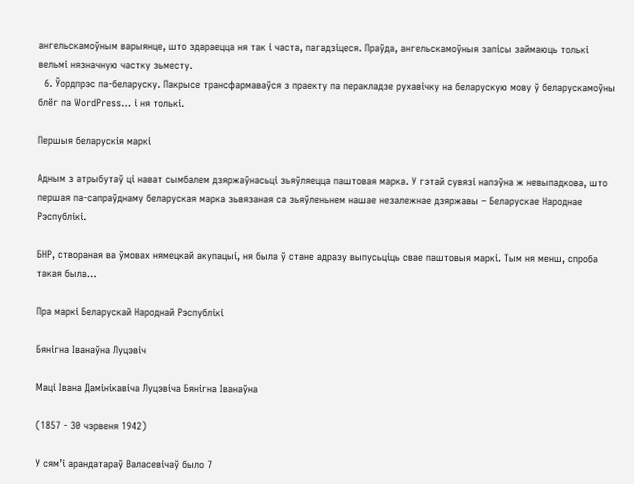ангельскамоўным варыянце, што здараецца ня так і часта, пагадзіцеся. Праўда, ангельскамоўныя запісы займаюць толькі вельмі нязначную частку зьместу.
  6. Ўордпрэс па-беларуску. Пакрысе трансфармаваўся з праекту па перакладзе рухавічку на беларускую мову ў беларускамоўны блёг па WordPress… і ня толькі.

Першыя беларускія маркі

Адным з атрыбутаў ці нават сымбалем дзяржаўнасьці зьяўляецца паштовая марка. У гэтай сувязі напэўна ж невыпадкова, што першая па-сапраўднаму беларуская марка зьвязаная са зьяўленьнем нашае незалежнае дзяржавы – Беларускае Народнае Рэспублікі.

БНР, створаная ва ўмовах нямецкай акупацыі, ня была ў стане адразу выпусьціць свае паштовыя маркі. Тым ня менш, спроба такая была…

Пра маркі Беларускай Народнай Рэспублікі

Бянігна Іванаўна Луцэвіч

Маці Івана Дамінікавіча Луцэвіча Бянігна Іванаўна

(1857 - 30 чэрвеня 1942)

У сям’і арандатараў Валасевічаў было 7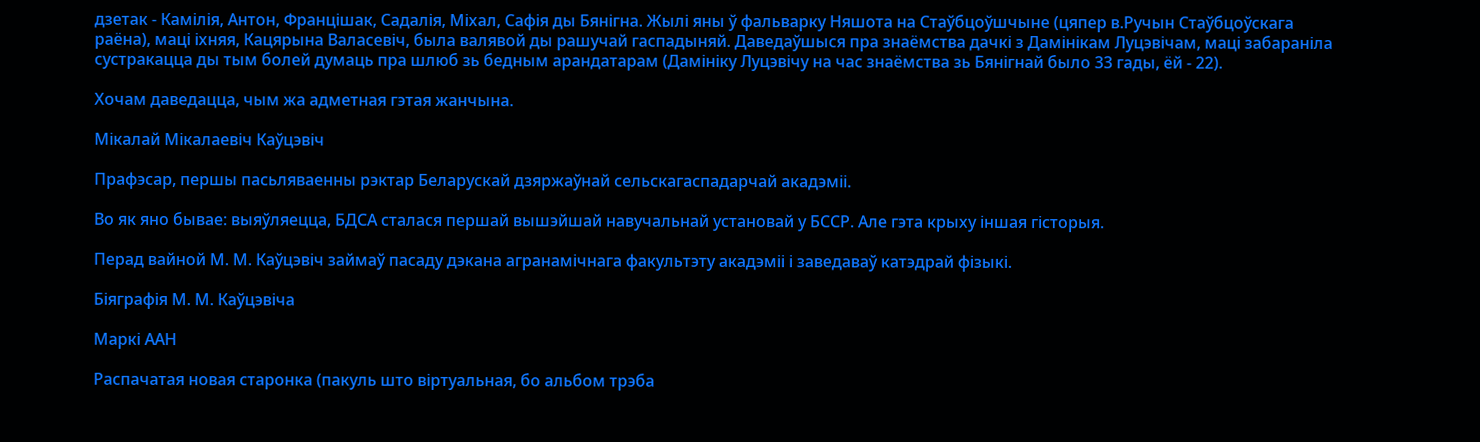дзетак - Камілія, Антон, Францішак, Садалія, Міхал, Сафія ды Бянігна. Жылі яны ў фальварку Няшота на Стаўбцоўшчыне (цяпер в.Ручын Стаўбцоўскага раёна), маці іхняя, Кацярына Валасевіч, была валявой ды рашучай гаспадыняй. Даведаўшыся пра знаёмства дачкі з Дамінікам Луцэвічам, маці забараніла сустракацца ды тым болей думаць пра шлюб зь бедным арандатарам (Дамініку Луцэвічу на час знаёмства зь Бянігнай было 33 гады, ёй - 22).

Хочам даведацца, чым жа адметная гэтая жанчына.

Мікалай Мікалаевіч Каўцэвіч

Прафэсар, першы пасьляваенны рэктар Беларускай дзяржаўнай сельскагаспадарчай акадэміі.

Во як яно бывае: выяўляецца, БДСА сталася першай вышэйшай навучальнай установай у БССР. Але гэта крыху іншая гісторыя.

Перад вайной М. М. Каўцэвіч займаў пасаду дэкана агранамічнага факультэту акадэміі і заведаваў катэдрай фізыкі.

Біяграфія М. М. Каўцэвіча

Маркі ААН

Распачатая новая старонка (пакуль што віртуальная, бо альбом трэба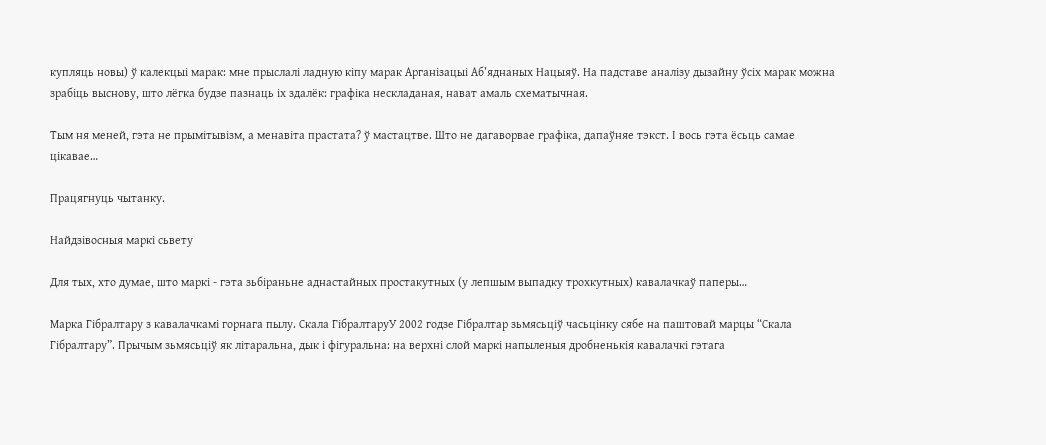купляць новы) ў калекцыі марак: мне прыслалі ладную кіпу марак Арганізацыі Аб’яднаных Нацыяў. На падставе аналізу дызайну ўсіх марак можна зрабіць выснову, што лёгка будзе пазнаць іх здалёк: графіка нескладаная, нават амаль схематычная.

Тым ня меней, гэта не прымітывізм, а менавіта прастата? ў мастацтве. Што не дагаворвае графіка, дапаўняе тэкст. І вось гэта ёсьць самае цікавае…

Працягнуць чытанку.

Найдзівосныя маркі сьвету

Для тых, хто думае, што маркі - гэта зьбіраньне аднастайных простакутных (у лепшым выпадку трохкутных) кавалачкаў паперы…

Марка Гібралтару з кавалачкамі горнага пылу. Скала ГібралтаруУ 2002 годзе Гібралтар зьмясьціў часьцінку сябе на паштовай марцы “Скала Гібралтару”. Прычым зьмясьціў як літаральна, дык і фігуральна: на верхні слой маркі напыленыя дробненькія кавалачкі гэтага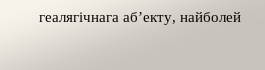геалягічнага аб’екту, найболей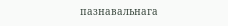пазнавальнага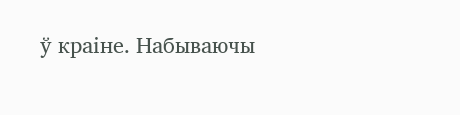ў краіне. Набываючы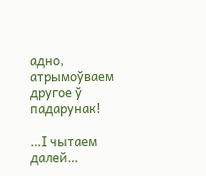адно, атрымоўваем другое ў падарунак!

…І чытаем далей…